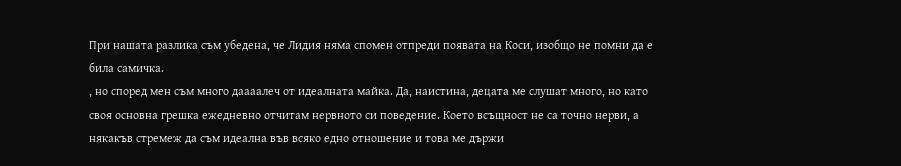При нашата разлика съм убедена, че Лидия няма спомен отпреди появата на Коси, изобщо не помни да е била самичка.
, но според мен съм много даааалеч от идеалната майка. Да, наистина, децата ме слушат много, но като своя основна грешка ежедневно отчитам нервното си поведение. Което всъщност не са точно нерви, а някакъв стремеж да съм идеална във всяко едно отношение и това ме държи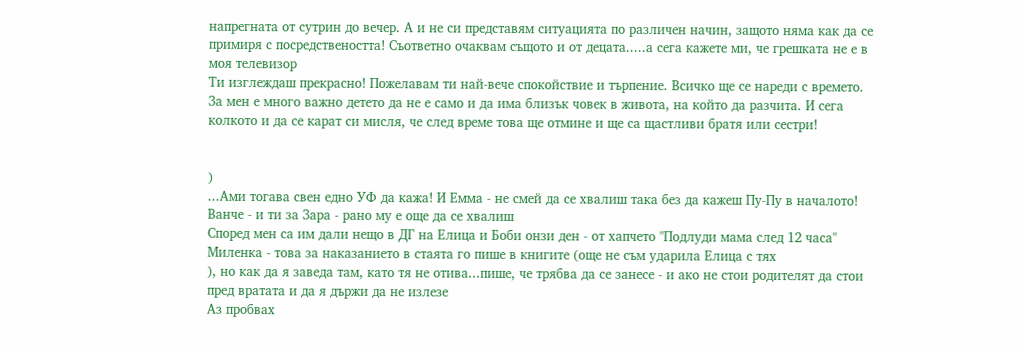напрегната от сутрин до вечер. А и не си представям ситуацията по различен начин, защото няма как да се примиря с посредствеността! Съответно очаквам същото и от децата.....а сега кажете ми, че грешката не е в моя телевизор
Ти изглеждаш прекрасно! Пожелавам ти най-вече спокойствие и търпение. Всичко ще се нареди с времето. За мен е много важно детето да не е само и да има близък човек в живота, на който да разчита. И сега колкото и да се карат си мисля, че след време това ще отмине и ще са щастливи братя или сестри!


)
...Ами тогава свен едно УФ да кажа! И Емма - не смей да се хвалиш така без да кажеш Пу-Пу в началото! Ванче - и ти за Зара - рано му е още да се хвалиш
Според мен са им дали нещо в ДГ на Елица и Боби онзи ден - от хапчето "Подлуди мама след 12 часа"
Миленка - това за наказанието в стаята го пише в книгите (още не съм ударила Елица с тях
), но как да я заведа там, като тя не отива...пише, че трябва да се занесе - и ако не стои родителят да стои пред вратата и да я държи да не излезе
Аз пробвах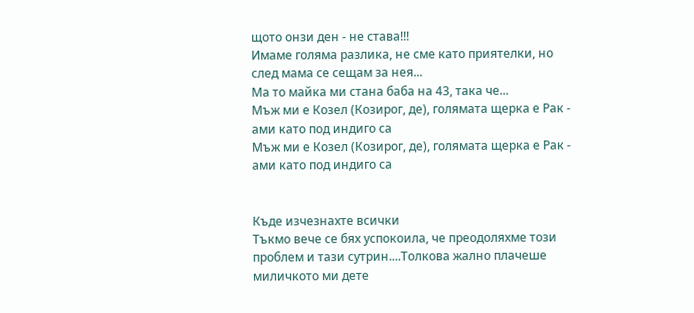щото онзи ден - не става!!!
Имаме голяма разлика, не сме като приятелки, но след мама се сещам за нея...
Ма то майка ми стана баба на 43, така че...
Мъж ми е Козел (Козирог, де), голямата щерка е Рак - ами като под индиго са
Мъж ми е Козел (Козирог, де), голямата щерка е Рак - ами като под индиго са


Къде изчезнахте всички
Тъкмо вече се бях успокоила, че преодоляхме този проблем и тази сутрин....Толкова жално плачеше миличкото ми дете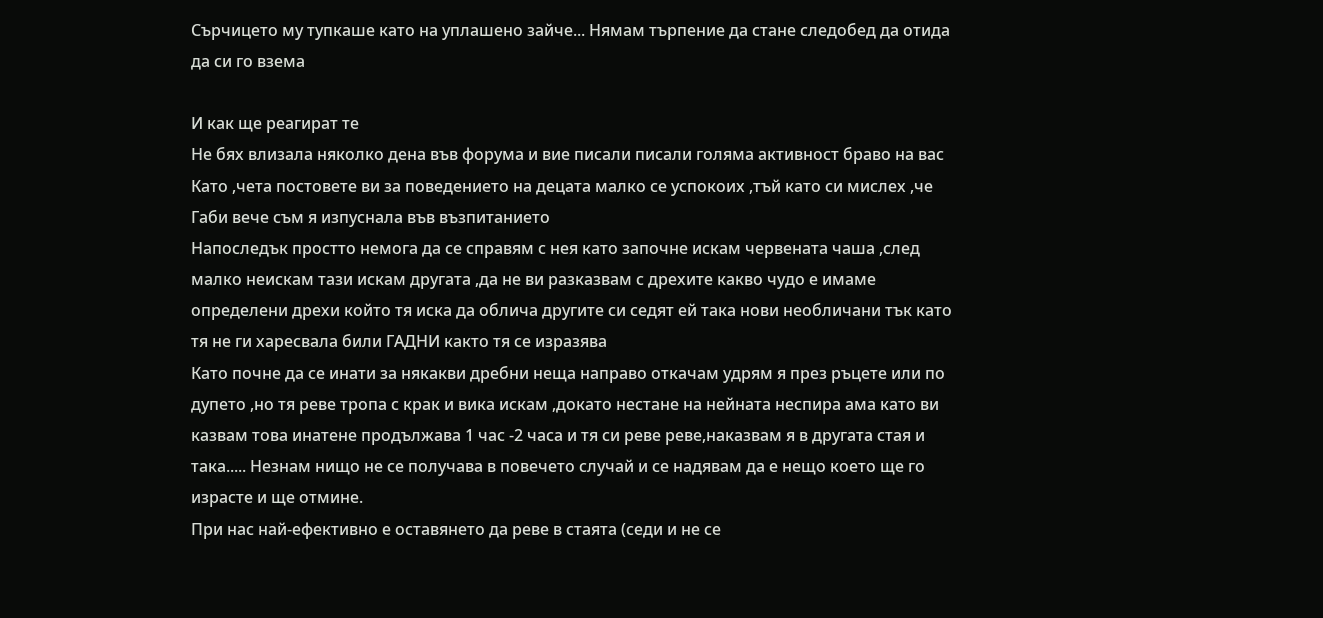Сърчицето му тупкаше като на уплашено зайче... Нямам търпение да стане следобед да отида да си го взема

И как ще реагират те
Не бях влизала няколко дена във форума и вие писали писали голяма активност браво на вас
Като ,чета постовете ви за поведението на децата малко се успокоих ,тъй като си мислех ,че Габи вече съм я изпуснала във възпитанието
Напоследък простто немога да се справям с нея като започне искам червената чаша ,след малко неискам тази искам другата ,да не ви разказвам с дрехите какво чудо е имаме определени дрехи който тя иска да облича другите си седят ей така нови необличани тък като тя не ги харесвала били ГАДНИ както тя се изразява
Като почне да се инати за някакви дребни неща направо откачам удрям я през ръцете или по дупето ,но тя реве тропа с крак и вика искам ,докато нестане на нейната неспира ама като ви казвам това инатене продължава 1 час -2 часа и тя си реве реве,наказвам я в другата стая и така..... Незнам нищо не се получава в повечето случай и се надявам да е нещо което ще го израсте и ще отмине.
При нас най-ефективно е оставянето да реве в стаята (седи и не се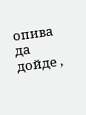опива да дойде ,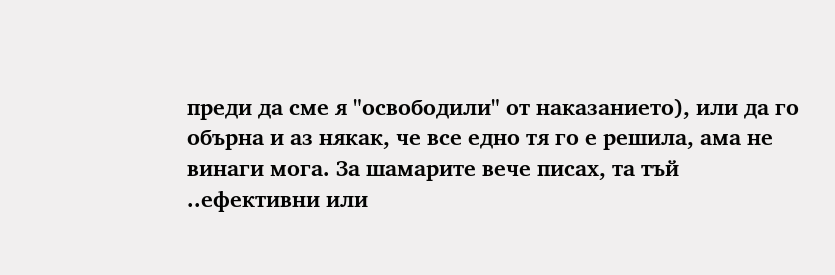преди да сме я "освободили" от наказанието), или да го обърна и аз някак, че все едно тя го е решила, ама не винаги мога. За шамарите вече писах, та тъй ..ефективни или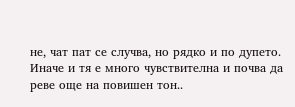не, чат пат се случва, но рядко и по дупето. Иначе и тя е много чувствителна и почва да реве още на повишен тон..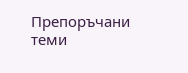Препоръчани теми